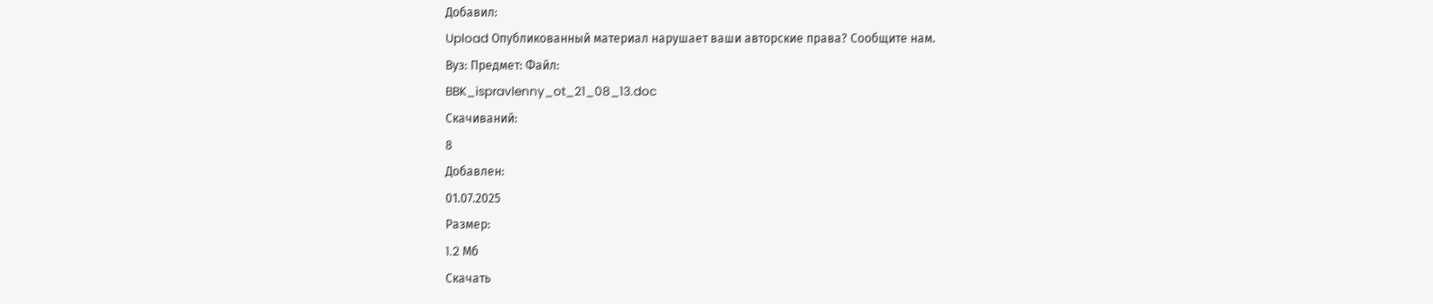Добавил:
Upload Опубликованный материал нарушает ваши авторские права? Сообщите нам.
Вуз: Предмет: Файл:
BBK_ispravlenny_ot_21_08_13.doc
Скачиваний:
8
Добавлен:
01.07.2025
Размер:
1.2 Mб
Скачать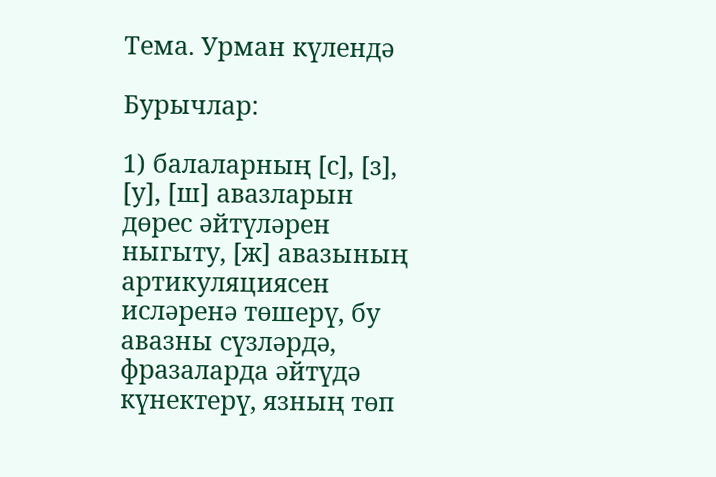Тема. Урман күлендә

Бурычлар:

1) балаларның [с], [з], [у], [ш] авазларын дөрес әйтүләрен ныгыту, [ж] авазының артикуляциясен исләренә төшерү, бу авазны сүзләрдә, фразаларда әйтүдә күнектерү, язның төп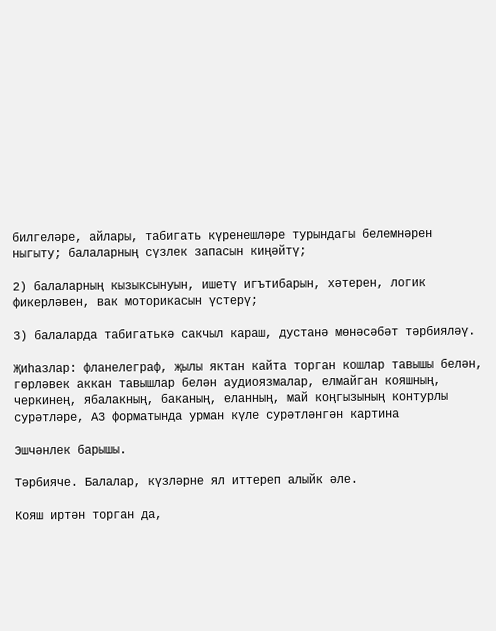билгеләре, айлары, табигать күренешләре турындагы белемнәрен ныгыту; балаларның сүзлек запасын киңәйтү;

2) балаларның кызыксынуын, ишетү игътибарын, хәтерен, логик фикерләвен, вак моторикасын үстерү;

3) балаларда табигатькә сакчыл караш, дустанә мөнәсәбәт тәрбияләү.

Җиһазлар: фланелеграф, җылы яктан кайта торган кошлар тавышы белән, гөрләвек аккан тавышлар белән аудиоязмалар, елмайган кояшның, черкинең, ябалакның, баканың, еланның, май коңгызының контурлы сурәтләре, А3 форматында урман күле сурәтләнгән картина

Эшчәнлек барышы.

Тәрбияче. Балалар, күзләрне ял иттереп алыйк әле.

Кояш иртән торган да,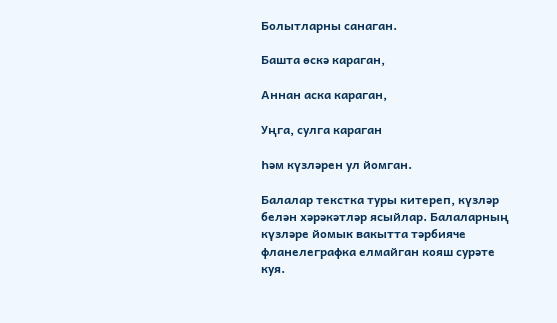Болытларны санаган.

Башта өскә караган,

Аннан аска караган,

Уңга, сулга караган

Һәм күзләрен ул йомган.

Балалар текстка туры китереп, күзләр белән хәрәкәтләр ясыйлар. Балаларның күзләре йомык вакытта тәрбияче фланелеграфка елмайган кояш сурәте куя.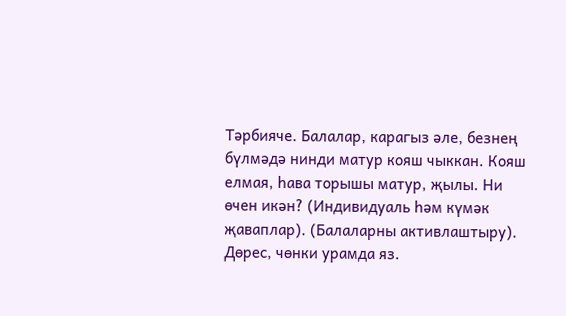Тәрбияче. Балалар, карагыз әле, безнең бүлмәдә нинди матур кояш чыккан. Кояш елмая, һава торышы матур, җылы. Ни өчен икән? (Индивидуаль һәм күмәк җаваплар). (Балаларны активлаштыру). Дөрес, чөнки урамда яз.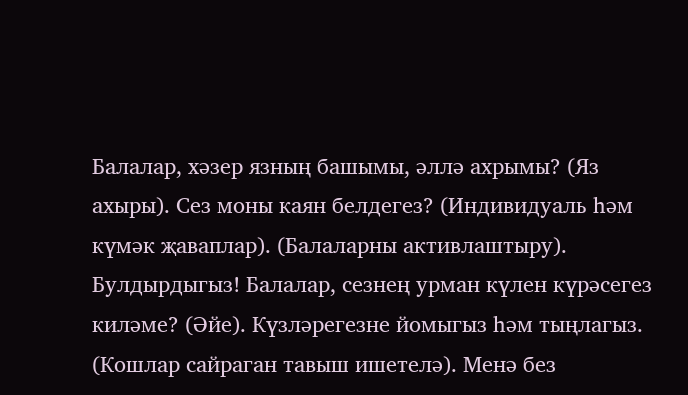Балалар, хәзер язның башымы, әллә ахрымы? (Яз ахыры). Сез моны каян белдегез? (Индивидуаль һәм күмәк җаваплар). (Балаларны активлаштыру). Булдырдыгыз! Балалар, сезнең урман күлен күрәсегез киләме? (Әйе). Күзләрегезне йомыгыз һәм тыңлагыз. (Кошлар сайраган тавыш ишетелә). Менә без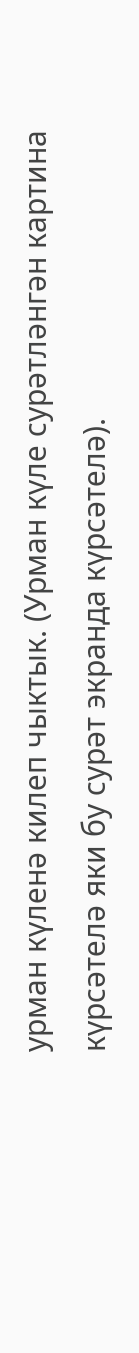урман күленә килеп чыктык. (Урман күле сурәтләнгән картина күрсәтелә яки бу сурәт экранда күрсәтелә).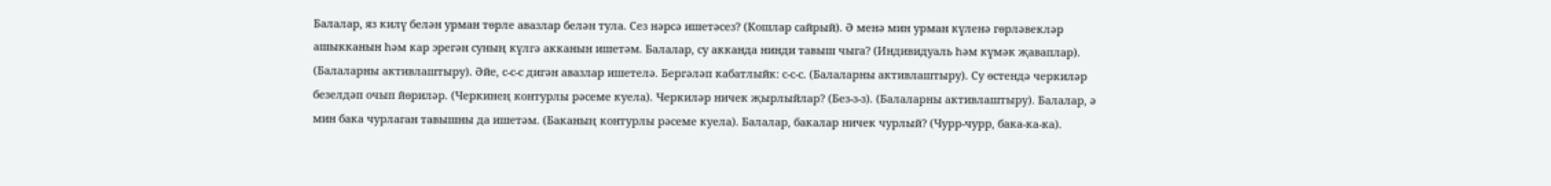Балалар, яз килү белән урман төрле авазлар белән тула. Сез нәрсә ишетәсез? (Кошлар сайрый). Ә менә мин урман күленә гөрләвекләр ашыкканын һәм кар эрегән суның күлгә акканын ишетәм. Балалар, су акканда нинди тавыш чыга? (Индивидуаль һәм күмәк җаваплар). (Балаларны активлаштыру). Әйе, с-с-с дигән авазлар ишетелә. Бергәләп кабатлыйк: с-с-с. (Балаларны активлаштыру). Су өстендә черкиләр безелдәп очып йөриләр. (Черкинең контурлы рәсеме куела). Черкиләр ничек җырлыйлар? (Без-з-з). (Балаларны активлаштыру). Балалар, ә мин бака чурлаган тавышны да ишетәм. (Баканың контурлы рәсеме куела). Балалар, бакалар ничек чурлый? (Чурр-чурр, бака-ка-ка).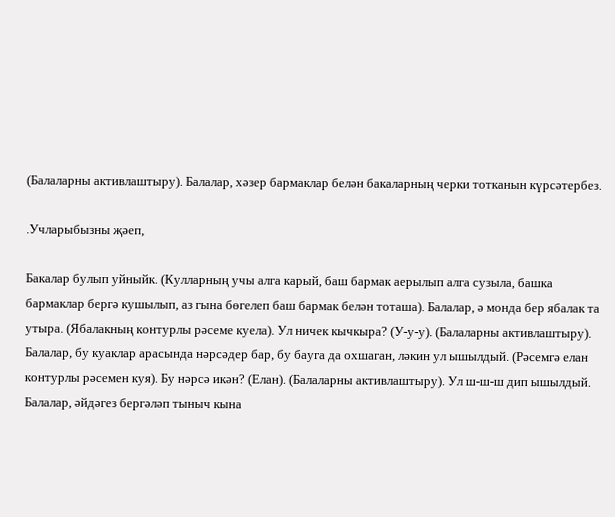(Балаларны активлаштыру). Балалар, хәзер бармаклар белән бакаларның черки тотканын күрсәтербез.

.Учларыбызны җәеп,

Бакалар булып уйныйк. (Кулларның учы алга карый, баш бармак аерылып алга сузыла, башка бармаклар бергә кушылып, аз гына бөгелеп баш бармак белән тоташа). Балалар, ә монда бер ябалак та утыра. (Ябалакның контурлы рәсеме куела). Ул ничек кычкыра? (У-у-у). (Балаларны активлаштыру). Балалар, бу куаклар арасында нәрсәдер бар, бу бауга да охшаган, ләкин ул ышылдый. (Рәсемгә елан контурлы рәсемен куя). Бу нәрсә икән? (Елан). (Балаларны активлаштыру). Ул ш-ш-ш дип ышылдый. Балалар, әйдәгез бергәләп тыныч кына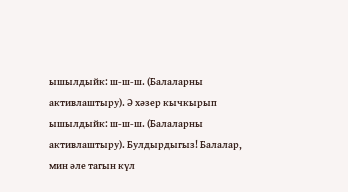ышылдыйк: ш-ш-ш. (Балаларны активлаштыру). Ә хәзер кычкырып ышылдыйк: ш-ш-ш. (Балаларны активлаштыру). Булдырдыгыз! Балалар, мин әле тагын күл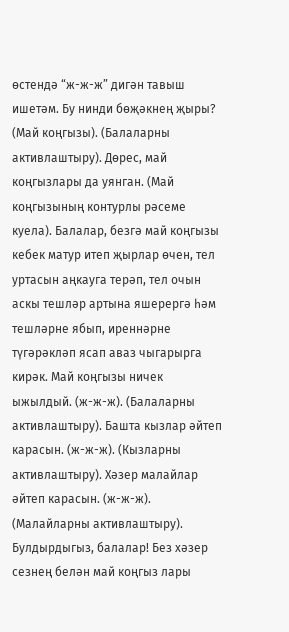өстендә “ж-ж-ж” дигән тавыш ишетәм. Бу нинди бөҗәкнең җыры? (Май коңгызы). (Балаларны активлаштыру). Дөрес, май коңгызлары да уянган. (Май коңгызының контурлы рәсеме куела). Балалар, безгә май коңгызы кебек матур итеп җырлар өчен, тел уртасын аңкауга терәп, тел очын аскы тешләр артына яшерергә һәм тешләрне ябып, иреннәрне түгәрәкләп ясап аваз чыгарырга кирәк. Май коңгызы ничек ыжылдый. (ж-ж-ж). (Балаларны активлаштыру). Башта кызлар әйтеп карасын. (ж-ж-ж). (Кызларны активлаштыру). Хәзер малайлар әйтеп карасын. (ж-ж-ж). (Малайларны активлаштыру). Булдырдыгыз, балалар! Без хәзер сезнең белән май коңгыз лары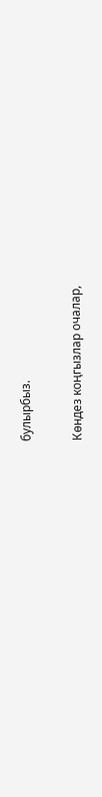булырбыз.

Көндез коңгызлар очалар,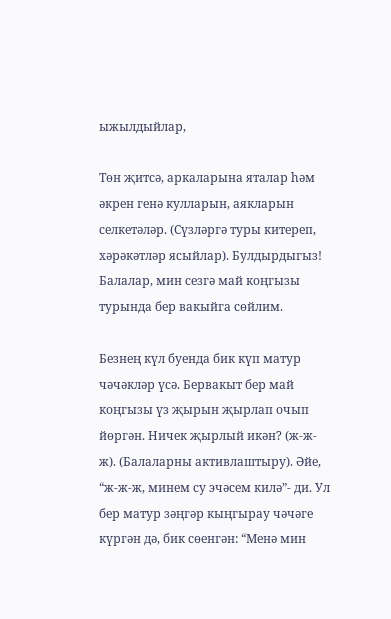ыжылдыйлар,

Төн җитсә, аркаларына яталар һәм әкрен генә кулларын, аякларын селкетәләр. (Сүзләргә туры китереп, хәрәкәтләр ясыйлар). Булдырдыгыз! Балалар, мин сезгә май коңгызы турында бер вакыйга сөйлим.

Безнең күл буенда бик күп матур чәчәкләр үсә. Бервакыт бер май коңгызы үз җырын җырлап очып йөргән. Ничек җырлый икән? (ж-ж-ж). (Балаларны активлаштыру). Әйе, “ж-ж-ж, минем су эчәсем килә”- ди. Ул бер матур зәңгәр кыңгырау чәчәге күргән дә, бик сөенгән: “Менә мин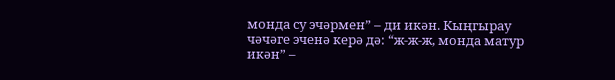монда су эчәрмен” – ди икән. Кыңгырау чәчәге эченә керә дә: “ж-ж-ж, монда матур икән” –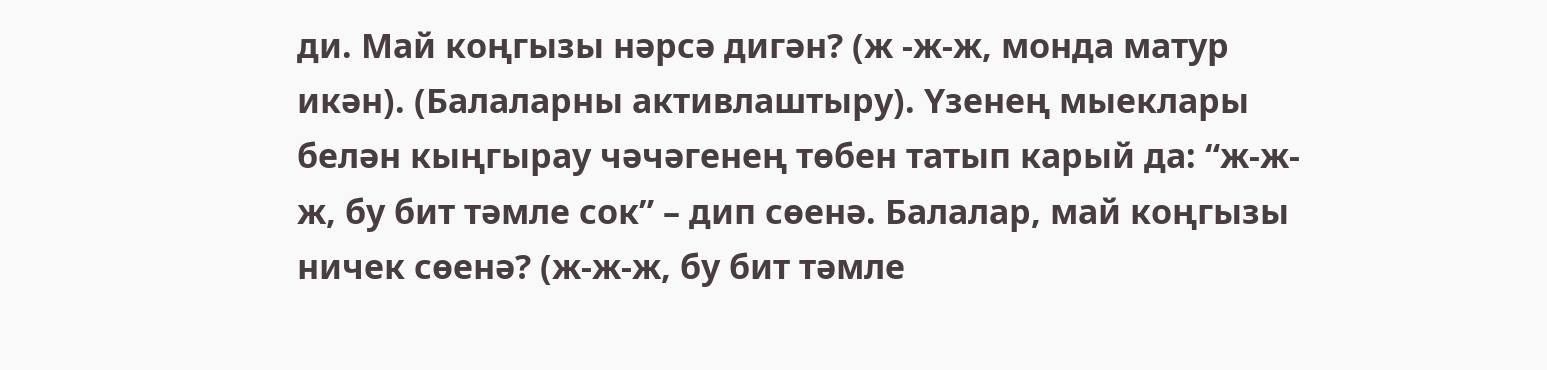ди. Май коңгызы нәрсә дигән? (ж -ж-ж, монда матур икән). (Балаларны активлаштыру). Үзенең мыеклары белән кыңгырау чәчәгенең төбен татып карый да: “ж-ж-ж, бу бит тәмле сок” – дип сөенә. Балалар, май коңгызы ничек сөенә? (ж-ж-ж, бу бит тәмле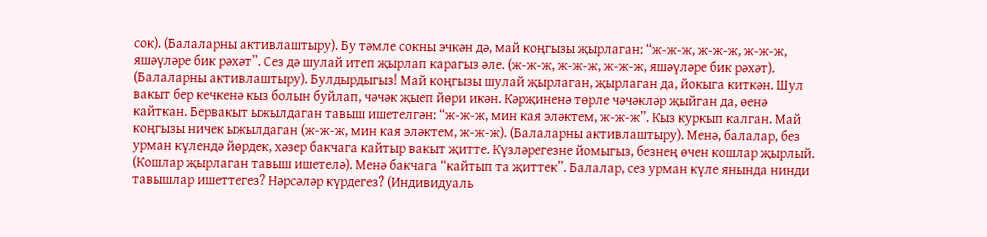сок). (Балаларны активлаштыру). Бу тәмле сокны эчкән дә, май коңгызы җырлаган: “ж-ж-ж, ж-ж-ж, ж-ж-ж, яшәүләре бик рәхәт”. Сез дә шулай итеп җырлап карагыз әле. (ж-ж-ж, ж-ж-ж, ж-ж-ж, яшәүләре бик рәхәт). (Балаларны активлаштыру). Булдырдыгыз! Май коңгызы шулай җырлаган, җырлаган да, йокыга киткән. Шул вакыт бер кечкенә кыз болын буйлап, чәчәк җыеп йөри икән. Кәрҗиненә төрле чәчәкләр җыйган да, өенә кайткан. Бервакыт ыжылдаган тавыш ишетелгән: “ж-ж-ж, мин кая эләктем, ж-ж-ж”. Кыз куркып калган. Май коңгызы ничек ыжылдаган (ж-ж-ж, мин кая эләктем, ж-ж-ж). (Балаларны активлаштыру). Менә, балалар, без урман күлендә йөрдек, хәзер бакчага кайтыр вакыт җитте. Күзләрегезне йомыгыз, безнең өчен кошлар җырлый. (Кошлар җырлаган тавыш ишетелә). Менә бакчага “кайтып та җиттек”. Балалар, сез урман күле янында нинди тавышлар ишеттегез? Нәрсәләр күрдегез? (Индивидуаль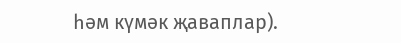һәм күмәк җаваплар).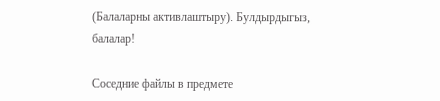(Балаларны активлаштыру). Булдырдыгыз, балалар!

Соседние файлы в предмете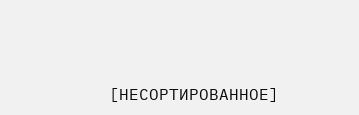[НЕСОРТИРОВАННОЕ]